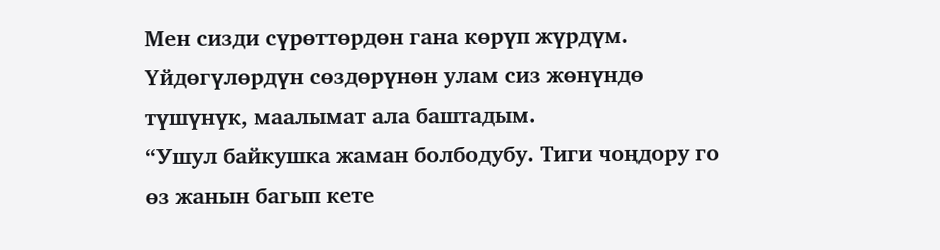Мен сизди сүрөттөрдөн гана көрүп жүрдүм. Үйдөгүлөрдүн сөздөрүнөн улам сиз жөнүндө түшүнүк, маалымат ала баштадым.
“Ушул байкушка жаман болбодубу. Тиги чоңдору го өз жанын багып кете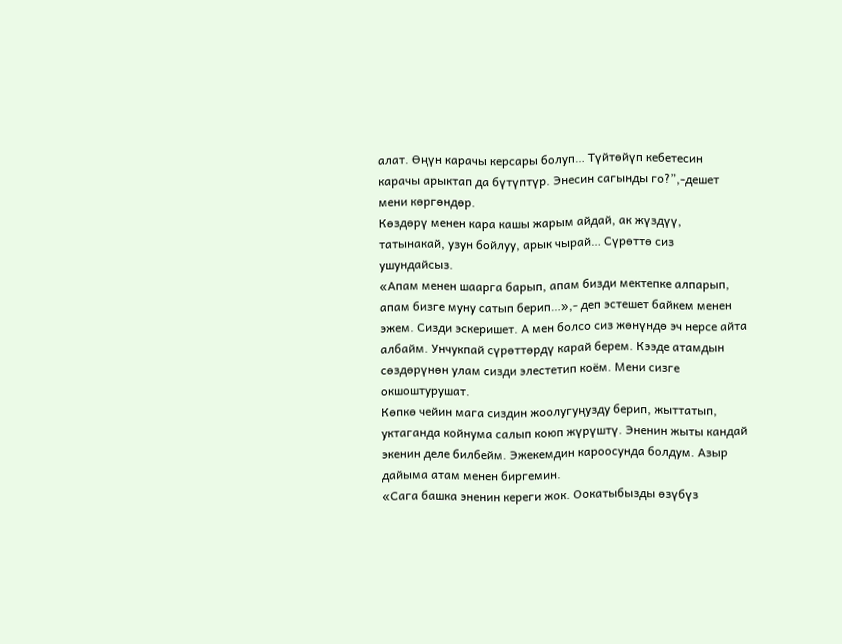алат. Өңүн карачы керсары болуп… Түйтөйүп кебетесин карачы арыктап да бүтүптүр. Энесин сагынды го?”,-дешет мени көргөндөр.
Көздөрү менен кара кашы жарым айдай, ак жүздүү, татынакай, узун бойлуу, арык чырай… Сүрөттө сиз ушундайсыз.
«Апам менен шаарга барып, апам бизди мектепке алпарып, апам бизге муну сатып берип…»,- деп эстешет байкем менен эжем. Сизди эскеришет. А мен болсо сиз жөнүндө эч нерсе айта албайм. Унчукпай сүрөттөрдү карай берем. Кээде атамдын сөздөрүнөн улам сизди элестетип коём. Мени сизге окшоштурушат.
Көпкө чейин мага сиздин жоолугуңузду берип, жыттатып, уктаганда койнума салып коюп жүрүштү. Эненин жыты кандай экенин деле билбейм. Эжекемдин кароосунда болдум. Азыр дайыма атам менен биргемин.
«Сага башка эненин кереги жок. Оокатыбызды өзүбүз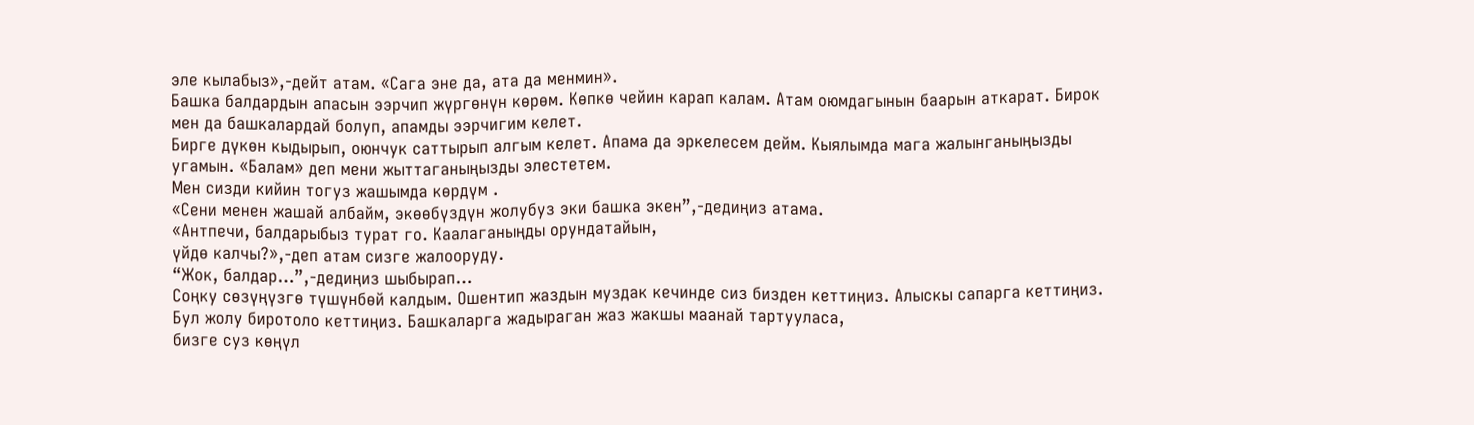эле кылабыз»,-дейт атам. «Сага эне да, ата да менмин».
Башка балдардын апасын ээрчип жүргөнүн көрөм. Көпкө чейин карап калам. Атам оюмдагынын баарын аткарат. Бирок мен да башкалардай болуп, апамды ээрчигим келет.
Бирге дүкөн кыдырып, оюнчук саттырып алгым келет. Апама да эркелесем дейм. Кыялымда мага жалынганыңызды угамын. «Балам» деп мени жыттаганыңызды элестетем.
Мен сизди кийин тогуз жашымда көрдүм .
«Сени менен жашай албайм, экөөбүздүн жолубуз эки башка экен”,-дедиңиз атама.
«Антпечи, балдарыбыз турат го. Каалаганыңды орундатайын,
үйдө калчы?»,-деп атам сизге жалооруду.
“Жок, балдар…”,-дедиңиз шыбырап…
Соңку сөзүңүзгө түшүнбөй калдым. Ошентип жаздын муздак кечинде сиз бизден кеттиңиз. Алыскы сапарга кеттиңиз. Бул жолу биротоло кеттиңиз. Башкаларга жадыраган жаз жакшы маанай тартууласа,
бизге суз көңүл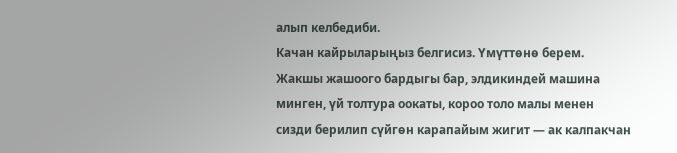алып келбедиби.
Качан кайрыларыңыз белгисиз. Үмүттөнө берем. Жакшы жашоого бардыгы бар, элдикиндей машина минген, үй толтура оокаты, короо толо малы менен сизди берилип сүйгөн карапайым жигит — ак калпакчан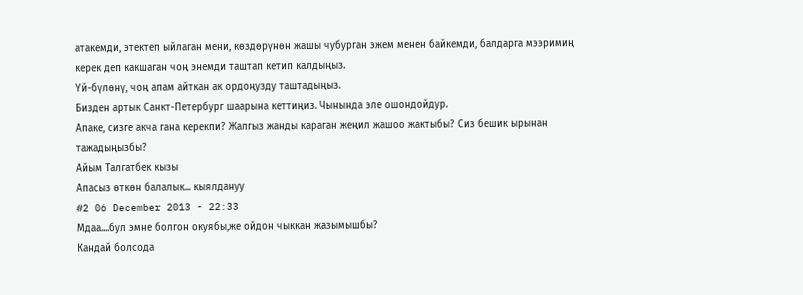атакемди, этектеп ыйлаган мени, көздөрүнөн жашы чубурган эжем менен байкемди, балдарга мээримиң керек деп какшаган чоң энемди таштап кетип калдыңыз.
Үй-бүлөнү, чоң апам айткан ак ордоңузду таштадыңыз.
Бизден артык Санкт-Петербург шаарына кеттиңиз. Чынында эле ошондойдур.
Апаке, сизге акча гана керекпи? Жалгыз жанды караган жеңил жашоо жактыбы? Сиз бешик ырынан тажадыңызбы?
Айым Талгатбек кызы
Апасыз өткөн балалык... кыялдануу
#2 06 December 2013 - 22:33
Мдаа....бул эмне болгон окуябы,же ойдон чыккан жазымышбы?
Кандай болсода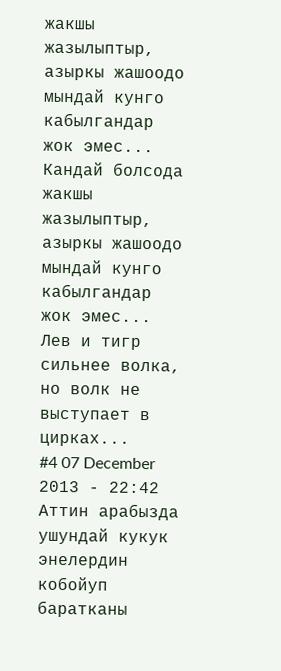жакшы жазылыптыр, азыркы жашоодо мындай кунго кабылгандар жок эмес...
Кандай болсода жакшы жазылыптыр, азыркы жашоодо мындай кунго кабылгандар жок эмес...
Лев и тигр сильнее волка, но волк не выступает в цирках...
#4 07 December 2013 - 22:42
Аттин арабызда ушундай кукук энелердин кобойуп баратканы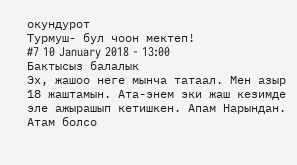окундурот
Турмуш- бул чоон мектеп!
#7 10 January 2018 - 13:00
Бактысыз балалык
Эх, жашоо неге мынча татаал. Мен азыр 18 жаштамын. Ата-энем эки жаш кезимде эле ажырашып кетишкен. Апам Нарындан. Атам болсо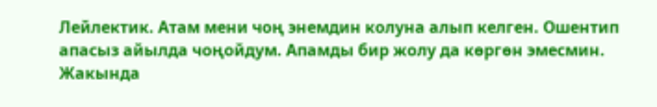Лейлектик. Атам мени чоң энемдин колуна алып келген. Ошентип апасыз айылда чоңойдум. Апамды бир жолу да көргөн эмесмин. Жакында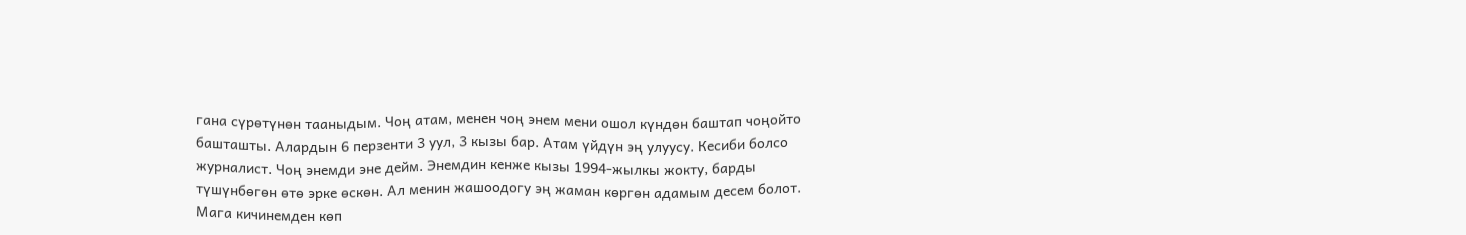гана сүрөтүнөн тааныдым. Чоң атам, менен чоң энем мени ошол күндөн баштап чоңойто башташты. Алардын 6 перзенти 3 уул, 3 кызы бар. Атам үйдүн эң улуусу. Кесиби болсо журналист. Чоң энемди эне дейм. Энемдин кенже кызы 1994-жылкы жокту, барды түшүнбөгөн өтө эрке өскөн. Ал менин жашоодогу эң жаман көргөн адамым десем болот. Мага кичинемден көп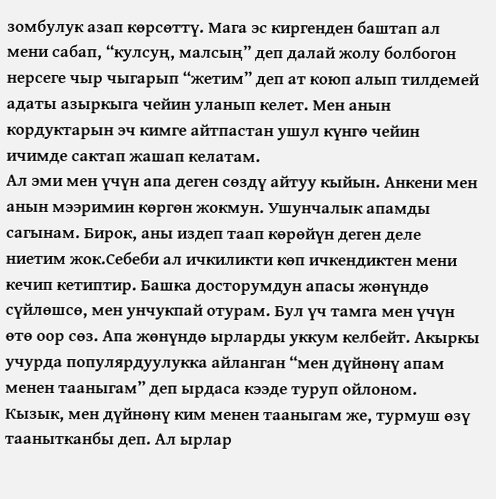зомбулук азап көрсөттү. Мага эс киргенден баштап ал мени сабап, “кулсуң, малсың” деп далай жолу болбогон нерсеге чыр чыгарып “жетим” деп ат коюп алып тилдемей адаты азыркыга чейин уланып келет. Мен анын кордуктарын эч кимге айтпастан ушул күнгө чейин ичимде сактап жашап келатам.
Ал эми мен үчүн апа деген сөздү айтуу кыйын. Анкени мен анын мээримин көргөн жокмун. Ушунчалык апамды сагынам. Бирок, аны издеп таап көрөйүн деген деле ниетим жок.Себеби ал ичкиликти көп ичкендиктен мени кечип кетиптир. Башка досторумдун апасы жөнүндө сүйлөшсө, мен унчукпай отурам. Бул үч тамга мен үчүн өтө оор сөз. Апа жөнүндө ырларды уккум келбейт. Акыркы учурда популярдуулукка айланган “мен дүйнөнү апам менен тааныгам” деп ырдаса кээде туруп ойлоном. Кызык, мен дүйнөнү ким менен тааныгам же, турмуш өзү таанытканбы деп. Ал ырлар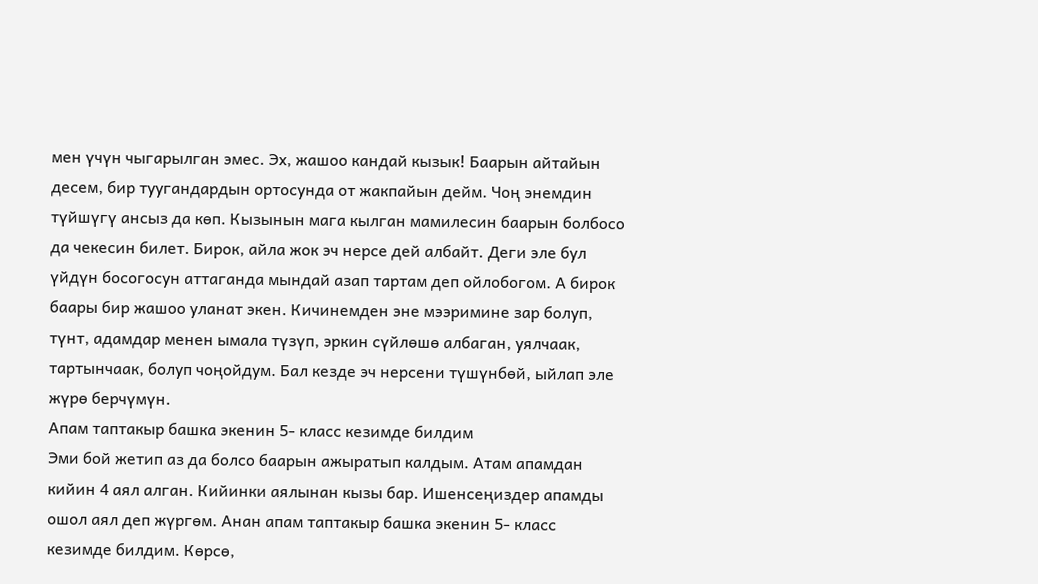мен үчүн чыгарылган эмес. Эх, жашоо кандай кызык! Баарын айтайын десем, бир туугандардын ортосунда от жакпайын дейм. Чоң энемдин түйшүгү ансыз да көп. Кызынын мага кылган мамилесин баарын болбосо да чекесин билет. Бирок, айла жок эч нерсе дей албайт. Деги эле бул үйдүн босогосун аттаганда мындай азап тартам деп ойлобогом. А бирок баары бир жашоо уланат экен. Кичинемден эне мээримине зар болуп, түнт, адамдар менен ымала түзүп, эркин сүйлөшө албаган, уялчаак, тартынчаак, болуп чоңойдум. Бал кезде эч нерсени түшүнбөй, ыйлап эле жүрө берчүмүн.
Апам таптакыр башка экенин 5- класс кезимде билдим
Эми бой жетип аз да болсо баарын ажыратып калдым. Атам апамдан кийин 4 аял алган. Кийинки аялынан кызы бар. Ишенсеңиздер апамды ошол аял деп жүргөм. Анан апам таптакыр башка экенин 5- класс кезимде билдим. Көрсө,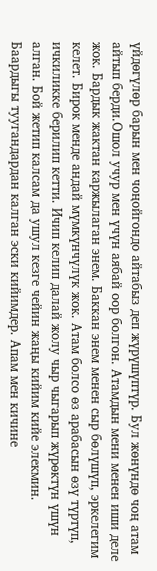үйдөгүлөр барын мен чоңойгондо айтабыз деп жүрүшүптүр. Бул жөнүндө чоң атам айтып берди.Ошол учур мен үчүн аябай оор болгон. Атамдын мени менен иши деле жок. Бардык жактан каржылаган энем. Баккан энем менен сыр бөлүшүп, эркелегим келет. Бирок менде андай мүмкүнчүлүк жок. Атам болсо өз арабасын өзү түртүп, ичкиликке берилип кетти. Ичип келип далай жолу чыр чыгарып жүрөктүн үшүн алган. Бой жетип калсам да ушул кезге чейин жаңы кийим кийе элекмин. Баардыгы туугандардан калган эски кийимдер. Апам мен кичине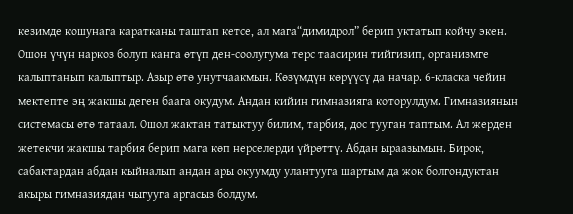кезимде кошунага каратканы таштап кетсе, ал мага“димидрол” берип уктатып койчу экен. Ошон үчүн наркоз болуп канга өтүп ден-соолугума терс таасирин тийгизип, организмге калыптанып калыптыр. Азыр өтө унутчаакмын. Көзүмдүн көрүүсү да начар. 6-класка чейин мектепте эң жакшы деген баага окудум. Андан кийин гимназияга которулдум. Гимназиянын системасы өтө татаал. Ошол жактан татыктуу билим, тарбия, дос тууган таптым. Ал жерден жетекчи жакшы тарбия берип мага көп нерселерди үйрөттү. Абдан ыраазымын. Бирок, сабактардан абдан кыйналып андан ары окуумду улантууга шартым да жок болгондуктан акыры гимназиядан чыгууга аргасыз болдум.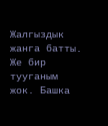Жалгыздык жанга батты. Же бир тууганым жок. Башка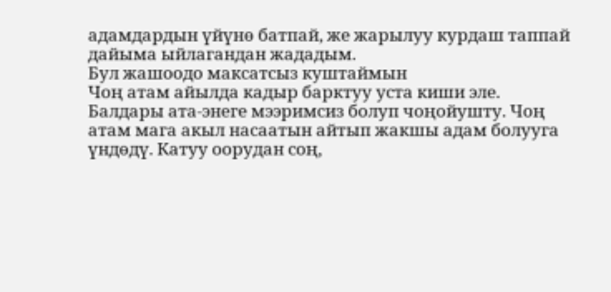адамдардын үйүнө батпай, же жарылуу курдаш таппай дайыма ыйлагандан жададым.
Бул жашоодо максатсыз куштаймын
Чоң атам айылда кадыр барктуу уста киши эле. Балдары ата-энеге мээримсиз болуп чоңойушту. Чоң атам мага акыл насаатын айтып жакшы адам болууга үндөдү. Катуу оорудан соң,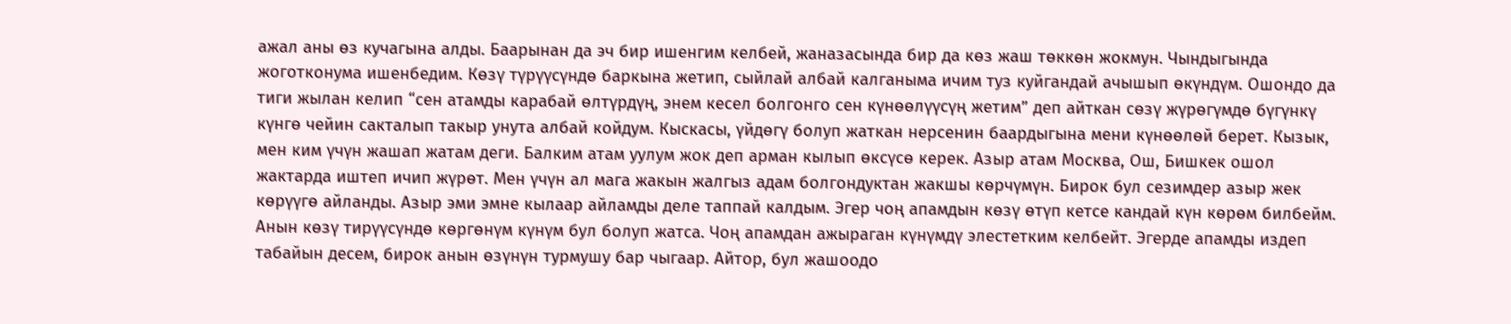ажал аны өз кучагына алды. Баарынан да эч бир ишенгим келбей, жаназасында бир да көз жаш төккөн жокмун. Чындыгында жоготконума ишенбедим. Көзү түрүүсүндө баркына жетип, сыйлай албай калганыма ичим туз куйгандай ачышып өкүндүм. Ошондо да тиги жылан келип “сен атамды карабай өлтүрдүң, энем кесел болгонго сен күнөөлүүсүң жетим” деп айткан сөзү жүрөгүмдө бүгүнкү күнгө чейин сакталып такыр унута албай койдум. Кыскасы, үйдөгү болуп жаткан нерсенин баардыгына мени күнөөлөй берет. Кызык, мен ким үчүн жашап жатам деги. Балким атам уулум жок деп арман кылып өксүсө керек. Азыр атам Москва, Ош, Бишкек ошол жактарда иштеп ичип жүрөт. Мен үчүн ал мага жакын жалгыз адам болгондуктан жакшы көрчүмүн. Бирок бул сезимдер азыр жек көрүүгө айланды. Азыр эми эмне кылаар айламды деле таппай калдым. Эгер чоң апамдын көзү өтүп кетсе кандай күн көрөм билбейм. Анын көзү тирүүсүндө көргөнүм күнүм бул болуп жатса. Чоң апамдан ажыраган күнүмдү элестетким келбейт. Эгерде апамды издеп табайын десем, бирок анын өзүнүн турмушу бар чыгаар. Айтор, бул жашоодо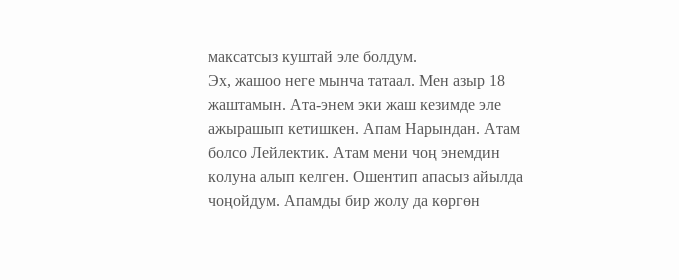максатсыз куштай эле болдум.
Эх, жашоо неге мынча татаал. Мен азыр 18 жаштамын. Ата-энем эки жаш кезимде эле ажырашып кетишкен. Апам Нарындан. Атам болсо Лейлектик. Атам мени чоң энемдин колуна алып келген. Ошентип апасыз айылда чоңойдум. Апамды бир жолу да көргөн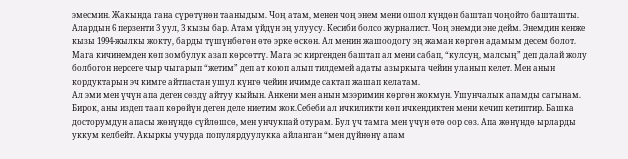эмесмин. Жакында гана сүрөтүнөн тааныдым. Чоң атам, менен чоң энем мени ошол күндөн баштап чоңойто башташты. Алардын 6 перзенти 3 уул, 3 кызы бар. Атам үйдүн эң улуусу. Кесиби болсо журналист. Чоң энемди эне дейм. Энемдин кенже кызы 1994-жылкы жокту, барды түшүнбөгөн өтө эрке өскөн. Ал менин жашоодогу эң жаман көргөн адамым десем болот. Мага кичинемден көп зомбулук азап көрсөттү. Мага эс киргенден баштап ал мени сабап, “кулсуң, малсың” деп далай жолу болбогон нерсеге чыр чыгарып “жетим” деп ат коюп алып тилдемей адаты азыркыга чейин уланып келет. Мен анын кордуктарын эч кимге айтпастан ушул күнгө чейин ичимде сактап жашап келатам.
Ал эми мен үчүн апа деген сөздү айтуу кыйын. Анкени мен анын мээримин көргөн жокмун. Ушунчалык апамды сагынам. Бирок, аны издеп таап көрөйүн деген деле ниетим жок.Себеби ал ичкиликти көп ичкендиктен мени кечип кетиптир. Башка досторумдун апасы жөнүндө сүйлөшсө, мен унчукпай отурам. Бул үч тамга мен үчүн өтө оор сөз. Апа жөнүндө ырларды уккум келбейт. Акыркы учурда популярдуулукка айланган “мен дүйнөнү апам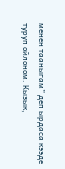менен тааныгам” деп ырдаса кээде туруп ойлоном. Кызык,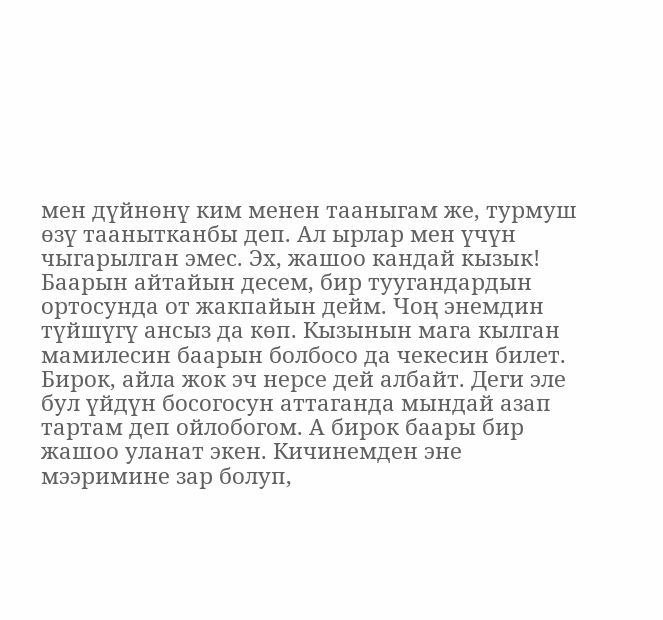мен дүйнөнү ким менен тааныгам же, турмуш өзү таанытканбы деп. Ал ырлар мен үчүн чыгарылган эмес. Эх, жашоо кандай кызык! Баарын айтайын десем, бир туугандардын ортосунда от жакпайын дейм. Чоң энемдин түйшүгү ансыз да көп. Кызынын мага кылган мамилесин баарын болбосо да чекесин билет. Бирок, айла жок эч нерсе дей албайт. Деги эле бул үйдүн босогосун аттаганда мындай азап тартам деп ойлобогом. А бирок баары бир жашоо уланат экен. Кичинемден эне мээримине зар болуп,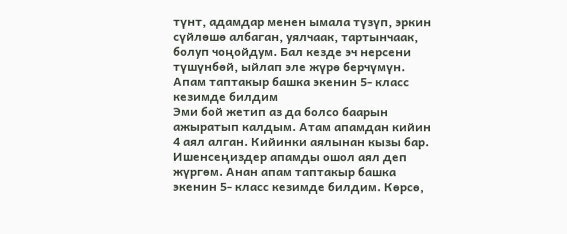түнт, адамдар менен ымала түзүп, эркин сүйлөшө албаган, уялчаак, тартынчаак, болуп чоңойдум. Бал кезде эч нерсени түшүнбөй, ыйлап эле жүрө берчүмүн.
Апам таптакыр башка экенин 5- класс кезимде билдим
Эми бой жетип аз да болсо баарын ажыратып калдым. Атам апамдан кийин 4 аял алган. Кийинки аялынан кызы бар. Ишенсеңиздер апамды ошол аял деп жүргөм. Анан апам таптакыр башка экенин 5- класс кезимде билдим. Көрсө,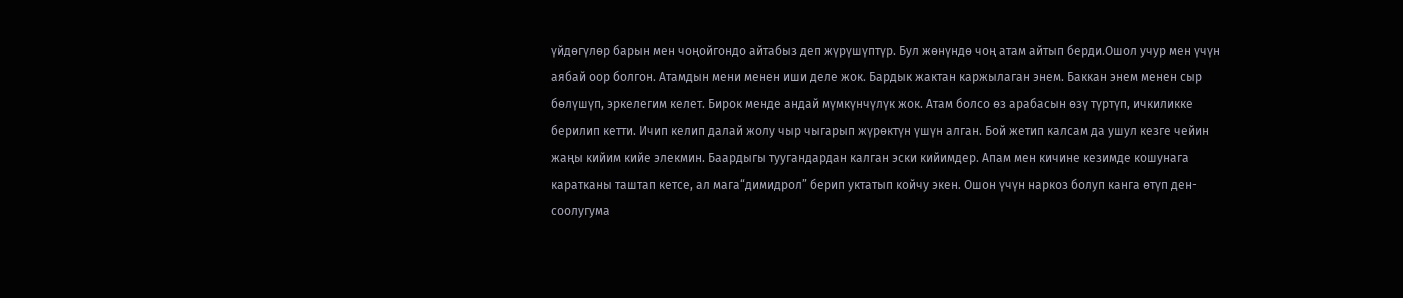үйдөгүлөр барын мен чоңойгондо айтабыз деп жүрүшүптүр. Бул жөнүндө чоң атам айтып берди.Ошол учур мен үчүн аябай оор болгон. Атамдын мени менен иши деле жок. Бардык жактан каржылаган энем. Баккан энем менен сыр бөлүшүп, эркелегим келет. Бирок менде андай мүмкүнчүлүк жок. Атам болсо өз арабасын өзү түртүп, ичкиликке берилип кетти. Ичип келип далай жолу чыр чыгарып жүрөктүн үшүн алган. Бой жетип калсам да ушул кезге чейин жаңы кийим кийе элекмин. Баардыгы туугандардан калган эски кийимдер. Апам мен кичине кезимде кошунага каратканы таштап кетсе, ал мага“димидрол” берип уктатып койчу экен. Ошон үчүн наркоз болуп канга өтүп ден-соолугума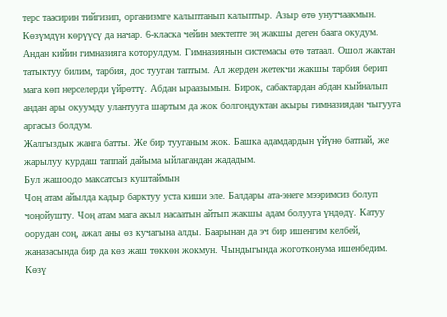терс таасирин тийгизип, организмге калыптанып калыптыр. Азыр өтө унутчаакмын. Көзүмдүн көрүүсү да начар. 6-класка чейин мектепте эң жакшы деген баага окудум. Андан кийин гимназияга которулдум. Гимназиянын системасы өтө татаал. Ошол жактан татыктуу билим, тарбия, дос тууган таптым. Ал жерден жетекчи жакшы тарбия берип мага көп нерселерди үйрөттү. Абдан ыраазымын. Бирок, сабактардан абдан кыйналып андан ары окуумду улантууга шартым да жок болгондуктан акыры гимназиядан чыгууга аргасыз болдум.
Жалгыздык жанга батты. Же бир тууганым жок. Башка адамдардын үйүнө батпай, же жарылуу курдаш таппай дайыма ыйлагандан жададым.
Бул жашоодо максатсыз куштаймын
Чоң атам айылда кадыр барктуу уста киши эле. Балдары ата-энеге мээримсиз болуп чоңойушту. Чоң атам мага акыл насаатын айтып жакшы адам болууга үндөдү. Катуу оорудан соң, ажал аны өз кучагына алды. Баарынан да эч бир ишенгим келбей, жаназасында бир да көз жаш төккөн жокмун. Чындыгында жоготконума ишенбедим. Көзү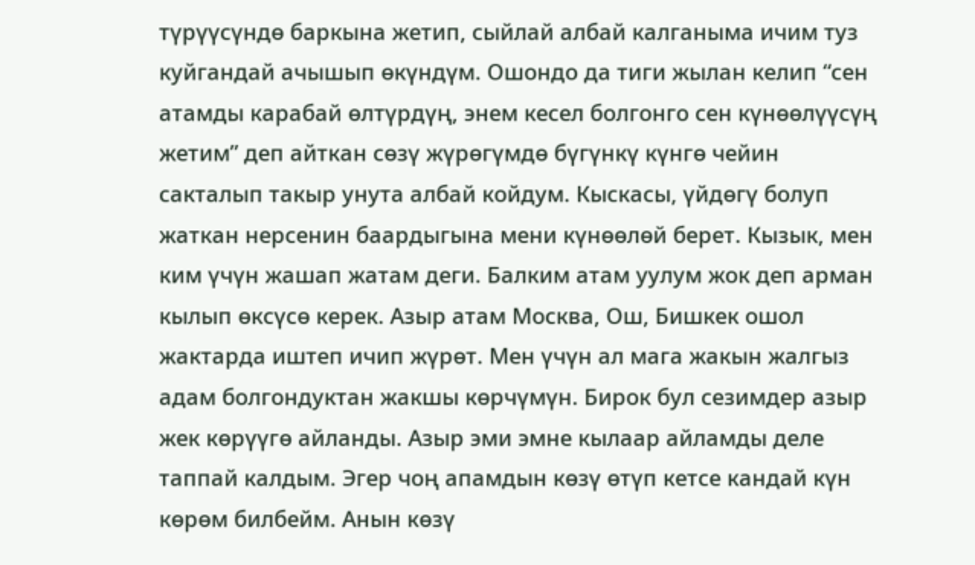түрүүсүндө баркына жетип, сыйлай албай калганыма ичим туз куйгандай ачышып өкүндүм. Ошондо да тиги жылан келип “сен атамды карабай өлтүрдүң, энем кесел болгонго сен күнөөлүүсүң жетим” деп айткан сөзү жүрөгүмдө бүгүнкү күнгө чейин сакталып такыр унута албай койдум. Кыскасы, үйдөгү болуп жаткан нерсенин баардыгына мени күнөөлөй берет. Кызык, мен ким үчүн жашап жатам деги. Балким атам уулум жок деп арман кылып өксүсө керек. Азыр атам Москва, Ош, Бишкек ошол жактарда иштеп ичип жүрөт. Мен үчүн ал мага жакын жалгыз адам болгондуктан жакшы көрчүмүн. Бирок бул сезимдер азыр жек көрүүгө айланды. Азыр эми эмне кылаар айламды деле таппай калдым. Эгер чоң апамдын көзү өтүп кетсе кандай күн көрөм билбейм. Анын көзү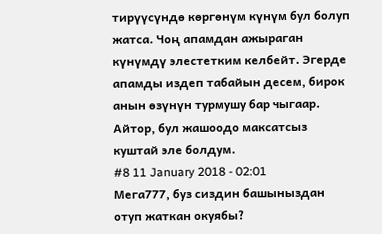тирүүсүндө көргөнүм күнүм бул болуп жатса. Чоң апамдан ажыраган күнүмдү элестетким келбейт. Эгерде апамды издеп табайын десем, бирок анын өзүнүн турмушу бар чыгаар. Айтор, бул жашоодо максатсыз куштай эле болдум.
#8 11 January 2018 - 02:01
Мега777, буз сиздин башыныздан отуп жаткан окуябы?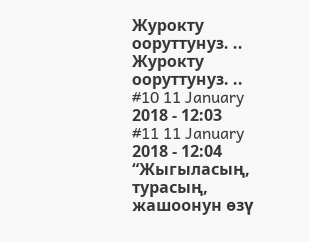Журокту ооруттунуз. ..
Журокту ооруттунуз. ..
#10 11 January 2018 - 12:03
#11 11 January 2018 - 12:04
“Жыгыласың,
турасың, жашоонун өзү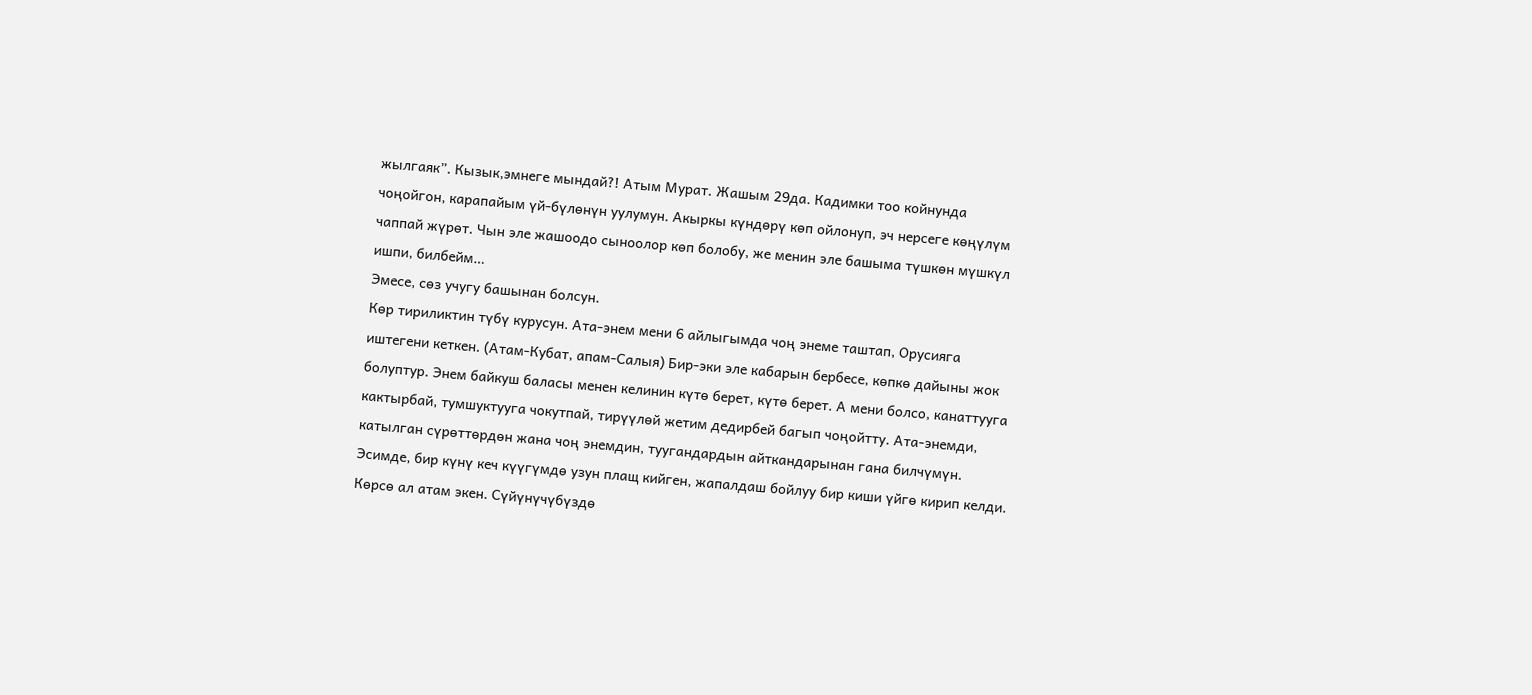жылгаяк”. Кызык,эмнеге мындай?! Атым Мурат. Жашым 29да. Кадимки тоо койнунда чоңойгон, карапайым үй-бүлөнүн уулумун. Акыркы күндөрү көп ойлонуп, эч нерсеге көңүлүм чаппай жүрөт. Чын эле жашоодо сыноолор көп болобу, же менин эле башыма түшкөн мүшкүл ишпи, билбейм…
Эмесе, сөз учугу башынан болсун.
Көр тириликтин түбү курусун. Ата-энем мени 6 айлыгымда чоң энеме таштап, Орусияга иштегени кеткен. (Атам-Кубат, апам-Салыя) Бир-эки эле кабарын бербесе, көпкө дайыны жок болуптур. Энем байкуш баласы менен келинин күтө берет, күтө берет. А мени болсо, канаттууга кактырбай, тумшуктууга чокутпай, тирүүлөй жетим дедирбей багып чоңойтту. Ата-энемди, катылган сүрөттөрдөн жана чоң энемдин, туугандардын айткандарынан гана билчүмүн.
Эсимде, бир күнү кеч күүгүмдө узун плащ кийген, жапалдаш бойлуу бир киши үйгө кирип келди. Көрсө ал атам экен. Сүйүнүчүбүздө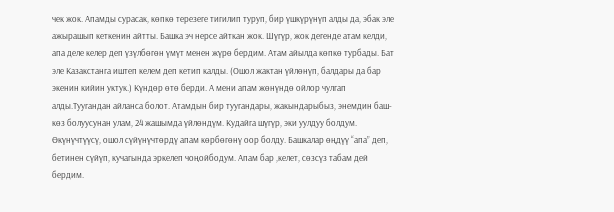чек жок. Апамды сурасак, көпкө терезеге тигилип туруп, бир үшкүрүнүп алды да, эбак эле ажырашып кеткенин айтты. Башка эч нерсе айткан жок. Шүгүр, жок дегенде атам келди, апа деле келер деп үзүлбөгөн үмүт менен жүрө бердим. Атам айылда көпкө турбады. Бат эле Казакстанга иштеп келем деп кетип калды. (Ошол жактан үйлөнүп, балдары да бар экенин кийин уктук.) Күндөр өтө берди. А мени апам жөнүндө ойлор чулгап алды.Туугандан айланса болот. Атамдын бир туугандары, жакындарыбыз, энемдин баш-көз болуусунан улам, 24 жашымда үйлөндүм. Кудайга шүгүр, эки уулдуу болдум. Өкүнүчтүүсү, ошол сүйүнүчтөрдү апам көрбөгөнү оор болду. Башкалар өңдүү “апа” деп, бетинен сүйүп, кучагында эркелеп чоңойбодум. Апам бар ,келет, сөзсүз табам дей бердим.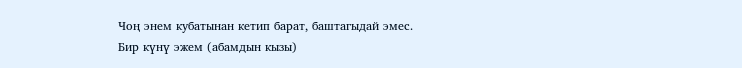Чоң энем кубатынан кетип барат, баштагыдай эмес.
Бир күнү эжем (абамдын кызы)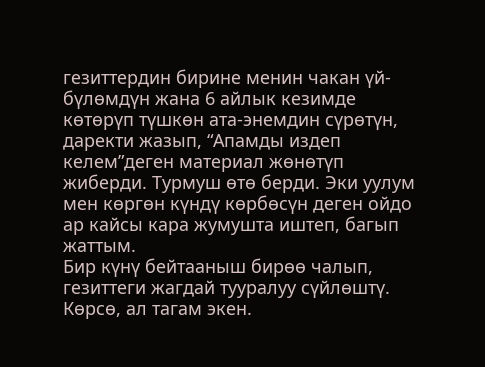гезиттердин бирине менин чакан үй-бүлөмдүн жана 6 айлык кезимде көтөрүп түшкөн ата-энемдин сүрөтүн, даректи жазып, “Апамды издеп келем”деген материал жөнөтүп жиберди. Турмуш өтө берди. Эки уулум мен көргөн күндү көрбөсүн деген ойдо ар кайсы кара жумушта иштеп, багып жаттым.
Бир күнү бейтааныш бирөө чалып, гезиттеги жагдай тууралуу сүйлөштү. Көрсө, ал тагам экен.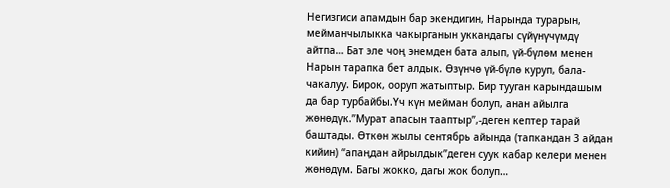Негизгиси апамдын бар экендигин, Нарында турарын, мейманчылыкка чакырганын уккандагы сүйүнүчүмдү айтпа… Бат эле чоң энемден бата алып, үй-бүлөм менен Нарын тарапка бет алдык. Өзүнчө үй-бүлө куруп, бала-чакалуу. Бирок, ооруп жатыптыр. Бир тууган карындашым да бар турбайбы.Үч күн мейман болуп, анан айылга жөнөдүк.”Мурат апасын тааптыр”,-деген кептер тарай баштады. Өткөн жылы сентябрь айында (тапкандан 3 айдан кийин) “апаңдан айрылдык”деген суук кабар келери менен жөнөдүм. Багы жокко, дагы жок болуп…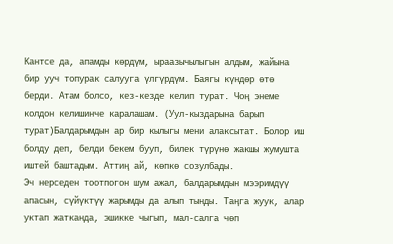Кантсе да, апамды көрдүм, ыраазычылыгын алдым, жайына бир ууч топурак салууга үлгүрдүм. Баягы күндөр өтө берди. Атам болсо, кез-кезде келип турат. Чоң энеме колдон келишинче каралашам. (Уул-кыздарына барып турат)Балдарымдын ар бир кылыгы мени алаксытат. Болор иш болду деп, белди бекем бууп, билек түрүнө жакшы жумушта иштей баштадым. Аттиң ай, көпкө созулбады.
Эч нерседен тоотпогон шум ажал, балдарымдын мээримдүү апасын, сүйүктүү жарымды да алып тынды. Таңга жуук, алар уктап жатканда, эшикке чыгып, мал-салга чөп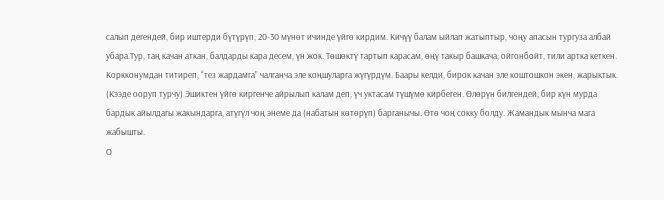салып дегендей, бир иштерди бүтүрүп, 20-30 мүнөт ичинде үйгө кирдим. Кичүү балам ыйлап жатыптыр, чоңу апасын тургуза албай убара.Тур, таң качан аткан, балдарды кара десем, үн жок. Төшөктү тартып карасам, өңү такыр башкача, ойгонбойт, тили артка кеткен. Коркконумдан титиреп, “тез жардамга” чалганча эле коңшуларга жүгүрдүм. Баары келди, бирок качан эле коштошкон экен, жарыктык. (Кээде ооруп турчу) Эшиктен үйгө киргенче айрылып калам деп, үч уктасам түшүмө кирбеген. Өлөрүн билгендей, бир күн мурда бардык айылдагы жакындарга, атүгүл чоң энеме да (набатын көтөрүп) барганычы. Өтө чоң сокку болду. Жамандык мынча мага жабышты.
О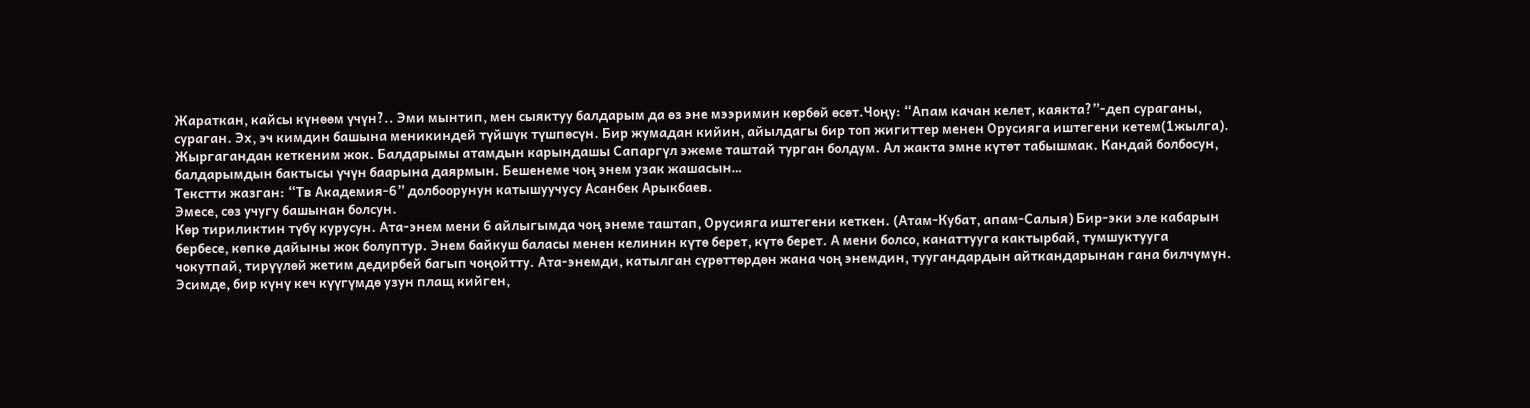Жараткан, кайсы күнөөм үчүн?.. Эми мынтип, мен сыяктуу балдарым да өз эне мээримин көрбөй өсөт.Чоңу: “Апам качан келет, каякта?”-деп сураганы, сураган. Эх, эч кимдин башына меникиндей түйшүк түшпөсүн. Бир жумадан кийин, айылдагы бир топ жигиттер менен Орусияга иштегени кетем(1жылга). Жыргагандан кеткеним жок. Балдарымы атамдын карындашы Сапаргүл эжеме таштай турган болдум. Ал жакта эмне күтөт табышмак. Кандай болбосун, балдарымдын бактысы үчүн баарына даярмын. Бешенеме чоң энем узак жашасын…
Текстти жазган: “Тв Академия-6” долбоорунун катышуучусу Асанбек Арыкбаев.
Эмесе, сөз учугу башынан болсун.
Көр тириликтин түбү курусун. Ата-энем мени 6 айлыгымда чоң энеме таштап, Орусияга иштегени кеткен. (Атам-Кубат, апам-Салыя) Бир-эки эле кабарын бербесе, көпкө дайыны жок болуптур. Энем байкуш баласы менен келинин күтө берет, күтө берет. А мени болсо, канаттууга кактырбай, тумшуктууга чокутпай, тирүүлөй жетим дедирбей багып чоңойтту. Ата-энемди, катылган сүрөттөрдөн жана чоң энемдин, туугандардын айткандарынан гана билчүмүн.
Эсимде, бир күнү кеч күүгүмдө узун плащ кийген,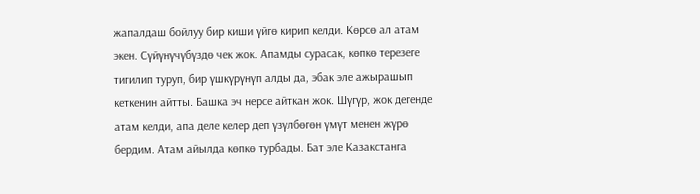жапалдаш бойлуу бир киши үйгө кирип келди. Көрсө ал атам экен. Сүйүнүчүбүздө чек жок. Апамды сурасак, көпкө терезеге тигилип туруп, бир үшкүрүнүп алды да, эбак эле ажырашып кеткенин айтты. Башка эч нерсе айткан жок. Шүгүр, жок дегенде атам келди, апа деле келер деп үзүлбөгөн үмүт менен жүрө бердим. Атам айылда көпкө турбады. Бат эле Казакстанга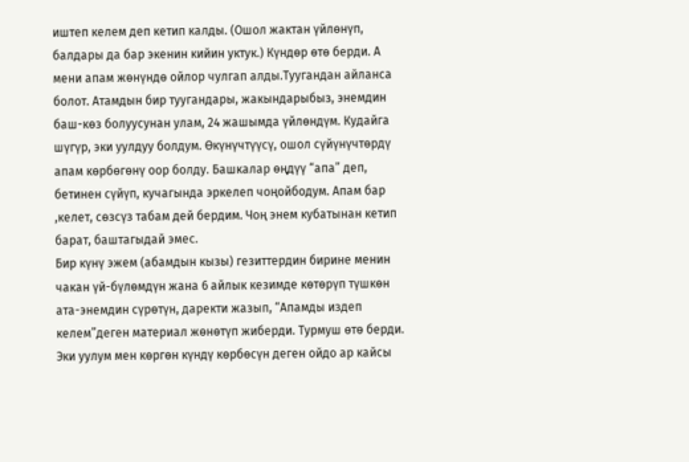иштеп келем деп кетип калды. (Ошол жактан үйлөнүп, балдары да бар экенин кийин уктук.) Күндөр өтө берди. А мени апам жөнүндө ойлор чулгап алды.Туугандан айланса болот. Атамдын бир туугандары, жакындарыбыз, энемдин баш-көз болуусунан улам, 24 жашымда үйлөндүм. Кудайга шүгүр, эки уулдуу болдум. Өкүнүчтүүсү, ошол сүйүнүчтөрдү апам көрбөгөнү оор болду. Башкалар өңдүү “апа” деп, бетинен сүйүп, кучагында эркелеп чоңойбодум. Апам бар ,келет, сөзсүз табам дей бердим. Чоң энем кубатынан кетип барат, баштагыдай эмес.
Бир күнү эжем (абамдын кызы) гезиттердин бирине менин чакан үй-бүлөмдүн жана 6 айлык кезимде көтөрүп түшкөн ата-энемдин сүрөтүн, даректи жазып, “Апамды издеп келем”деген материал жөнөтүп жиберди. Турмуш өтө берди. Эки уулум мен көргөн күндү көрбөсүн деген ойдо ар кайсы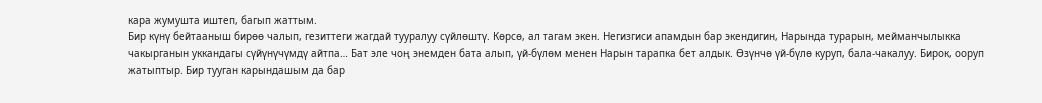кара жумушта иштеп, багып жаттым.
Бир күнү бейтааныш бирөө чалып, гезиттеги жагдай тууралуу сүйлөштү. Көрсө, ал тагам экен. Негизгиси апамдын бар экендигин, Нарында турарын, мейманчылыкка чакырганын уккандагы сүйүнүчүмдү айтпа… Бат эле чоң энемден бата алып, үй-бүлөм менен Нарын тарапка бет алдык. Өзүнчө үй-бүлө куруп, бала-чакалуу. Бирок, ооруп жатыптыр. Бир тууган карындашым да бар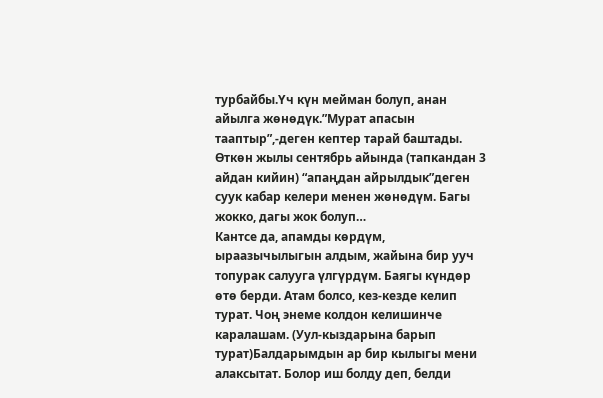турбайбы.Үч күн мейман болуп, анан айылга жөнөдүк.”Мурат апасын тааптыр”,-деген кептер тарай баштады. Өткөн жылы сентябрь айында (тапкандан 3 айдан кийин) “апаңдан айрылдык”деген суук кабар келери менен жөнөдүм. Багы жокко, дагы жок болуп…
Кантсе да, апамды көрдүм, ыраазычылыгын алдым, жайына бир ууч топурак салууга үлгүрдүм. Баягы күндөр өтө берди. Атам болсо, кез-кезде келип турат. Чоң энеме колдон келишинче каралашам. (Уул-кыздарына барып турат)Балдарымдын ар бир кылыгы мени алаксытат. Болор иш болду деп, белди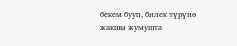бекем бууп, билек түрүнө жакшы жумушта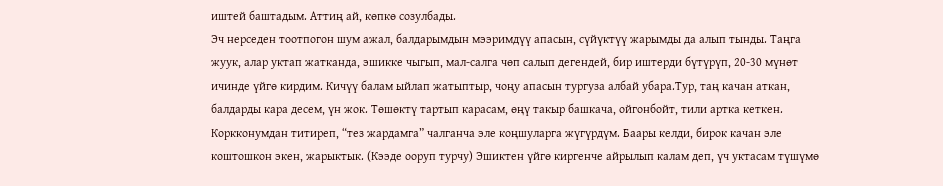иштей баштадым. Аттиң ай, көпкө созулбады.
Эч нерседен тоотпогон шум ажал, балдарымдын мээримдүү апасын, сүйүктүү жарымды да алып тынды. Таңга жуук, алар уктап жатканда, эшикке чыгып, мал-салга чөп салып дегендей, бир иштерди бүтүрүп, 20-30 мүнөт ичинде үйгө кирдим. Кичүү балам ыйлап жатыптыр, чоңу апасын тургуза албай убара.Тур, таң качан аткан, балдарды кара десем, үн жок. Төшөктү тартып карасам, өңү такыр башкача, ойгонбойт, тили артка кеткен. Коркконумдан титиреп, “тез жардамга” чалганча эле коңшуларга жүгүрдүм. Баары келди, бирок качан эле коштошкон экен, жарыктык. (Кээде ооруп турчу) Эшиктен үйгө киргенче айрылып калам деп, үч уктасам түшүмө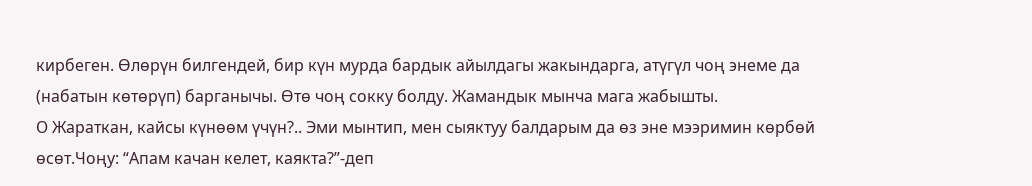кирбеген. Өлөрүн билгендей, бир күн мурда бардык айылдагы жакындарга, атүгүл чоң энеме да (набатын көтөрүп) барганычы. Өтө чоң сокку болду. Жамандык мынча мага жабышты.
О Жараткан, кайсы күнөөм үчүн?.. Эми мынтип, мен сыяктуу балдарым да өз эне мээримин көрбөй өсөт.Чоңу: “Апам качан келет, каякта?”-деп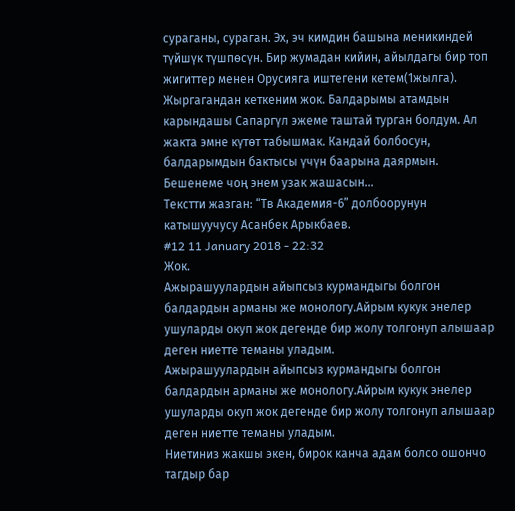сураганы, сураган. Эх, эч кимдин башына меникиндей түйшүк түшпөсүн. Бир жумадан кийин, айылдагы бир топ жигиттер менен Орусияга иштегени кетем(1жылга). Жыргагандан кеткеним жок. Балдарымы атамдын карындашы Сапаргүл эжеме таштай турган болдум. Ал жакта эмне күтөт табышмак. Кандай болбосун, балдарымдын бактысы үчүн баарына даярмын. Бешенеме чоң энем узак жашасын…
Текстти жазган: “Тв Академия-6” долбоорунун катышуучусу Асанбек Арыкбаев.
#12 11 January 2018 - 22:32
Жок.
Ажырашуулардын айыпсыз курмандыгы болгон балдардын арманы же монологу.Айрым кукук энелер ушуларды окуп жок дегенде бир жолу толгонуп алышаар деген ниетте теманы уладым.
Ажырашуулардын айыпсыз курмандыгы болгон балдардын арманы же монологу.Айрым кукук энелер ушуларды окуп жок дегенде бир жолу толгонуп алышаар деген ниетте теманы уладым.
Ниетиниз жакшы экен, бирок канча адам болсо ошончо тагдыр бар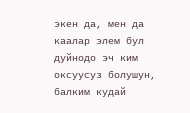экен да, мен да каалар элем бул дуйнодо эч ким оксуусуз болушун, балким кудай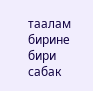таалам бирине бири сабак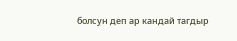болсун деп ар кандай тагдыр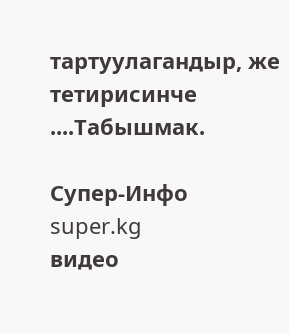тартуулагандыр, же тетирисинче ....Табышмак.

Супер-Инфо
super.kg
видео